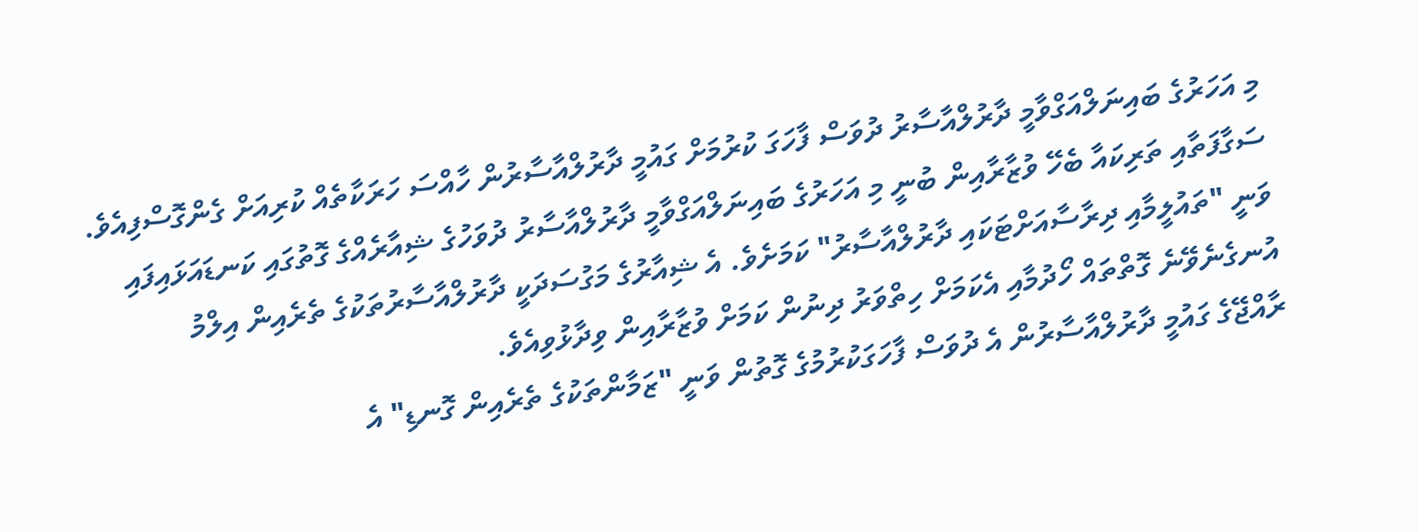މި އަހަރުގެ ބައިނަލްއަގްވާމީ ދާރުލްއާސާރު ދުވަސް ފާހަގަ ކުރުމަށް ގައުމީ ދާރުލްއާސާރުން ހާއްސަ ހަރަކާތެއް ކުރިއަށް ގެންގޮސްފިއެވެ.
ސަގާފަތާއި ތަރިކައާ ބެހޭ ވުޒާރާއިން ބުނީ މި އަހަރުގެ ބައިނަލްއަގްވާމީ ދާރުލްއާސާރު ދުވަހުގެ ޝިއާރެއްގެ ގޮތުގައި ކަނޑައަޅައިފައި ވަނީ "ތައުލީމާއި ދިރާސާއަށްޓަކައި ދާރުލްއާސާރު" ކަމަށެވެ. އެ ޝިއާރުގެ މަގުސަދަކީ ދާރުލްއާސާރުތަކުގެ ތެރެއިން އިލްމު އުނގެނެވޭނެ ގޮތްތައް ހޯދުމާއި އެކަމަށް ހިތްވަރު ދިނުން ކަމަށް ވުޒާރާއިން ވިދާޅުވިއެވެ.
ރާއްޖޭގެ ގައުމީ ދާރުލްއާސާރުން އެ ދުވަސް ފާހަގަކުރުމުގެ ގޮތުން ވަނީ "ޒަމާންތަކުގެ ތެރެއިން ގޮނޑި" އެ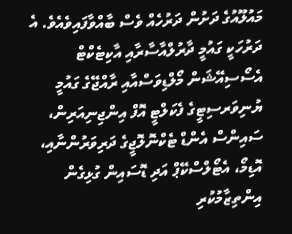މައުލޫއުގެ ދަށުން ދަރުހެއް ވެސް ބާއްވާފައިވެއެވެ. އެ ދަރުހަކީ ގައުމީ ދާރުލްއާސާރާއި އާކިޓެކްޓް އެސޯސިއޭޝަން މޯލްޑިވަސްއާއި ރާއްޖޭގެ ގައުމީ ޔުނިވަރސިޓީގެ ފެކަލްޓީ އޮފް އިންޖިނިއަރިން، ސައިންސް އެންޑް ޓެކްނޮލޮޖީގެ ދަރިވަރުންނާއި، އޮޑިމޯ، އެޓޯލްސްކޭޕް އަދި ޑޮސައިން ގުޅިގެން އިންތިޒާމުކުރި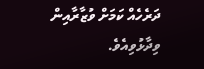ދަރެހެއް ކަމަށް ވުޒާރާއިން ވިދާޅުވިއެވެ.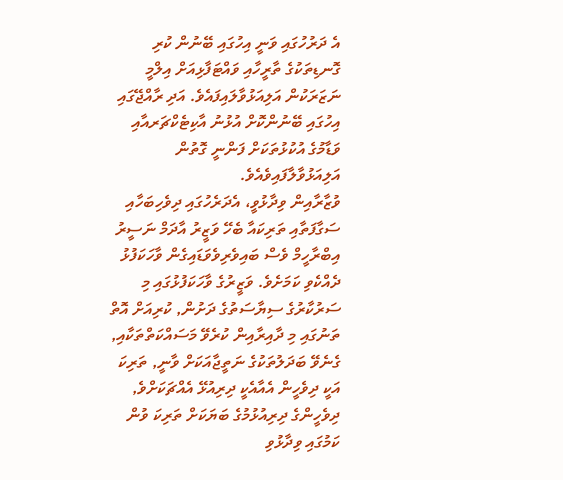އެ ދަރުހުގައި ވަނީ އިހުގައި ބޭނުން ކުރި ގޮނޑިތަކުގެ ތާރީހާއި ވައްޓަފާޅިއަށް އިލްމީ ނަޒަރަކުން އަލިއަޅުވާލައިފައެވެ. އަދި ރާއްޖޭގައި އިހުގައި ބޭނުންކޮށް އުޅުނު އާކިޓެކްޗަރއާއި ވަޑާމުގެ އުކުޅުތަކަށް ފަންނީ ގޮތުން އަލިއަޅުވާލާފައިވެއެވެ.
ވުޒާރާއިން ވިދާޅުވީ، އެދަރެހުގައި ދިވެހިބަހާއި ސަގާފަތާއި ތަރިކައާ ބެހޭ ވަޒީރު އާދަމް ނަސީރު އިބްރާހީމް ވެސް ބައިވެރިވެވަޑައިގެން ވާހަކަފުޅު ދެއްކެވި ކަމަށެވެ. ވަޒީރުގެ ވާހަކަފުޅުގައި މި ސަރުކާރުގެ ސިޔާސަތުގެ ދަށުން, ކުރިއަށް އޮތް ތަނުގައި މި ދާއިރާއިން ކުރެވޭ މަސައްކަތްތަކާއި, ގެނެވޭ ބަދަލުތަކުގެ ނަތީޖާއަކަށް ވާނީ, ތަރިކަ އަކީ ދިވެހީން އެއާއެކީ ދިރިއުޅޭ އެއްޗަކަށްވެ, ދިވެހީންގެ ދިރިއުޅުމުގެ ބަޔަކަށް ތަރިކަ ވުން ކަމުގައި ވިދާޅުވި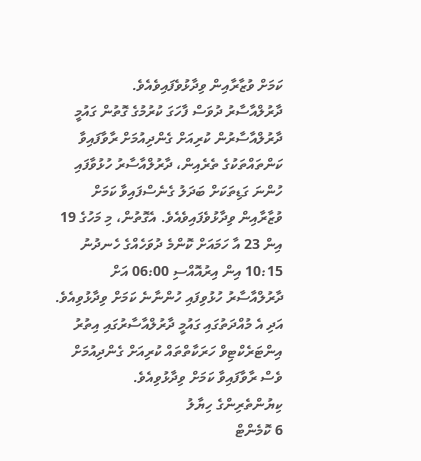ކަމަށް ވުޒާރާއިން ވިދާޅުވެފައިވެއެވެ.
ދާރުލްއާސާރު ދުވަސް ފާހަގަ ކުރުމުގެ ގޮތުން ގައުމީ ދާރުލްއާސާރުން ކުރިއަށް ގެންދިއުމަށް ރާވާފައިވާ ކަންތައްތަކުގެ ތެރެއިން، ދާރުލްއާސާރު ހުޅުވާފައި ހުންނަ ގަޑިތަކަށް ބަދަލު ގެނެސްފައިވާ ކަމަށް ވުޒާރާއިން ވިދާޅުވެފައިވެއެވެ. އެގޮތުން، މި މަހުގެ 19 އިން 23 އާ ހަމައަށް ކޮންމެ ދުވަހެއްގެ ހެނދުނު 10:15 އިން އިރުއޮއްސި 06:00 އަށް ދާރުލްއާސާރު ހުޅުވިފައި ހުންނާނެ ކަމަށް ވިދާޅުވިއެވެ. އަދި އެ މުއްދަތުގައި ގައުމީ ދާރުލްއާސާރުގައި އިތުރު އިންޓަރެކްޓިވް ހަރަކާތްތައް ކުރިއަށް ގެންދިއުމަށް ވެސް ރާވާފައިވާ ކަމަށް ވިދާޅުވިއެވެ.
ކިޔުންތެރިންގެ ހިޔާލު
6 ކޮމެންޓް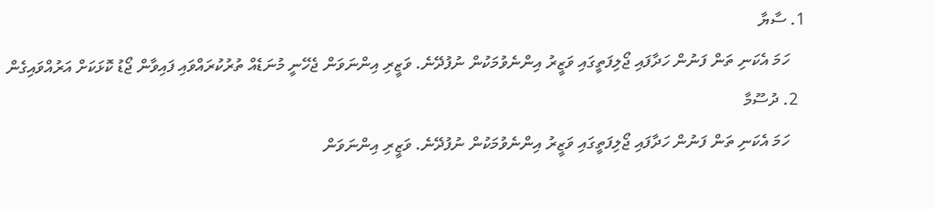1. ސާޔާ
    ހަމަ އެކަނި ތަން ފަނުން ހަދާފައި ޖޯލިފަތީގައި ވަޒީރު އިންނެވުމަކުން ނުފުދޭނެ. ވަޒީރި އިންނަވަން ޖެހޭނީ މުނަޑެއް ތުރުކުރައްވައި ފައިވާން ޖޯޑު ކޮޅަކަށް އަރުއްވައިގެން
  2. ދުސޫމާ
    ހަމަ އެކަނި ތަން ފަނުން ހަދާފައި ޖޯލިފަތީގައި ވަޒީރު އިންނެވުމަކުން ނުފުދޭނެ. ވަޒީރި އިންނަވަން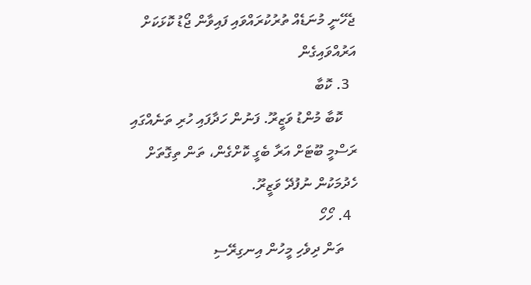ޖެހޭނީ މުނަޑެއް ތުރުކުރައްވައި ފައިވާން ޖޯޑު ކޮޅަކަށް އަރުއްވައިގެން
  3. ކޮބާ
    ކޮބާ މުންޑު ވަޒީރޫ. ފަނުން ހަދާފައި ހުރި ތަނެއްގައި ރަސްމީ ބޫޓަށް އަރާ ބެގީ ކޮށްގެން، ތަން ތިގޮތަށް ހެދުމަކުން ނުފުދޭ ވަޒީރޫ.
  4. ހޯހޯ
    ތަން ދިވެހި މީހުން އިނގިރޭސި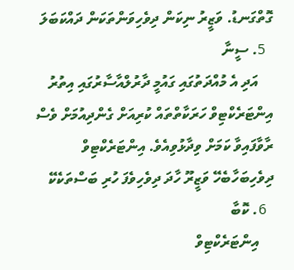ގޮތްގަނޑު. ވަޒީރު ނިކަން ދިވެހިވަންތަކަން ދައްކަބަލަ
  5. ސީނާ
    އަދި އެ މުއްދަތުގައި ގައުމީ ދާރުލްއާސާރުގައި އިތުރު އިންޓަރެކްޓިވް ހަރަކާތްތައް ކުރިއަށް ގެންދިއުމަށް ވެސް ރާވާފައިވާ ކަމަށް ވިދާޅުވިއެވެ. އިންޓަރެކްޓިވް ދިވެހިބަހާބެހޭ ވަޒީރޫ ހާދަ ދިވެހިވެފަ ހުރި ބަސްތަކެކޭ
  6. ކޮބާ
    އިންޓަރެކްޓިވް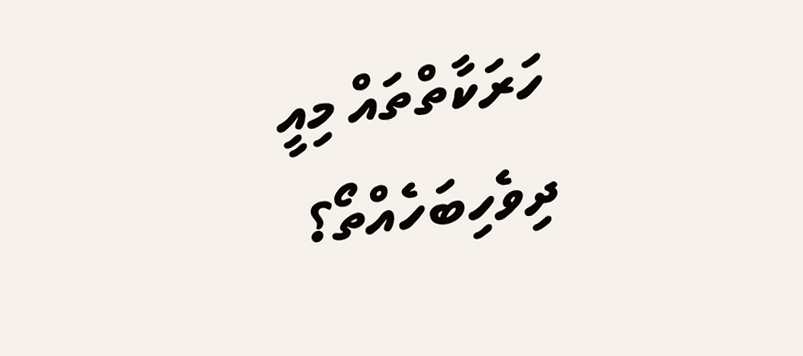ހަރަކާތްތައް މިއީ ދިވެހިބަހެއްތޯ؟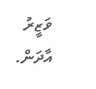ވަޒީރު އާދަން.